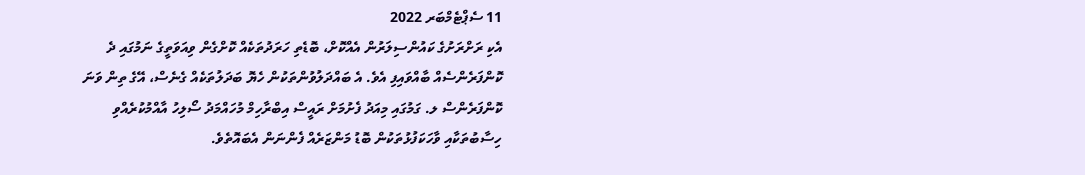11 ސެޕްޓެމްބަރ 2022
އެކި ރަށްރަށުގެ ކައުންސިލަރުން އެއްކޮށް، ބޮޑެތި ހަރަދުތަކެއް ކޮށްގެން ވިއަވަތީގެ ނަމުގައި ދެ ކޮންފަރެންސެއް ބާއްވައިފި އެވެ. އެ ބައްދަލުވުންތަކުން ހެޔޮ ބަދަލުތަކެއް ގެނެސް، އޭގެ ތިން ވަނަ ކޮންފަރެންސް ލ. ގަމުގައި މިއަދު ފެށުމަށް ރައީސް އިބްރާހިމް މުހައްމަދު ސޯލިހު އާއްމުކުރެއްވި ހިސާބުތަކާއި ވާހަކަފުޅުތަކުން ބޮޑު މަންޒަރެއް ފެންނަން އެބައޮތެވެ.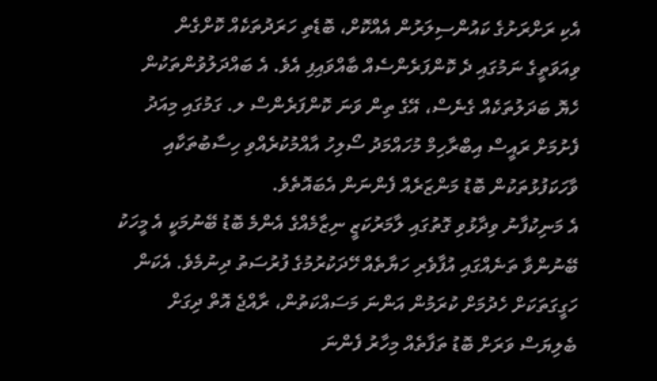އެކި ރަށްރަށުގެ ކައުންސިލަރުން އެއްކޮށް، ބޮޑެތި ހަރަދުތަކެއް ކޮށްގެން ވިއަވަތީގެ ނަމުގައި ދެ ކޮންފަރެންސެއް ބާއްވައިފި އެވެ. އެ ބައްދަލުވުންތަކުން ހެޔޮ ބަދަލުތަކެއް ގެނެސް، އޭގެ ތިން ވަނަ ކޮންފަރެންސް ލ. ގަމުގައި މިއަދު ފެށުމަށް ރައީސް އިބްރާހިމް މުހައްމަދު ސޯލިހު އާއްމުކުރެއްވި ހިސާބުތަކާއި ވާހަކަފުޅުތަކުން ބޮޑު މަންޒަރެއް ފެންނަން އެބައޮތެވެ.
އެ މަނިކުފާނު ވިދާޅުވި ގޮތުގައި ލާމަރުކަޒީ ނިޒާމެއްގެ އެންމެ ބޮޑު ބޭނުމަކީ އެ މީހަކު ބޭނުންވާ ތަނެއްގައި އުފާވެރި ހަޔާތެއް ހޭދަކުރުމުގެ ފުރުސަތު ދިނުމެވެ. އެކަން ހަގީގަތަކަށް ހެދުމަށް ކުރަމުން އަންނަ މަސައްކަތުން، ރާއްޖެ އޮތް ދިގަށް ބެލިޔަސް ވަރަށް ބޮޑު ތަފާތެއް މިހާރު ފެންނަ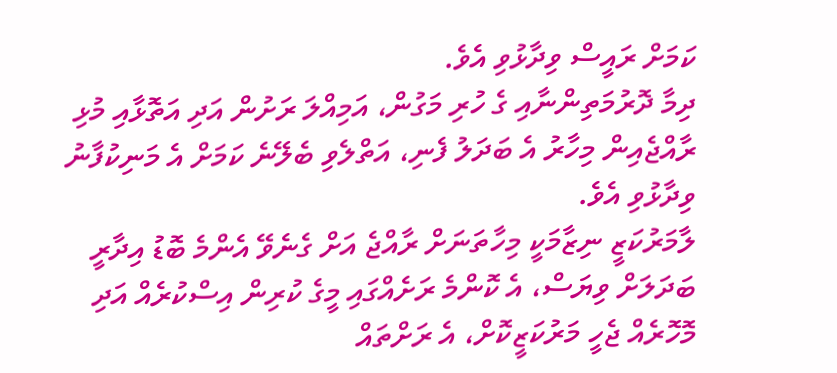ކަމަށް ރައީސް ވިދާޅުވި އެވެ.
ދިމާ ދޮރުމަތިންނާއި ގެ ހުރި މަގުން، އަމިއްލަ ރަށުން އަދި އަތޮޅާއި މުޅި ރާއްޖެއިން މިހާރު އެ ބަދަލު ފެނި، އަތްލެވި ބެލޭނެ ކަމަށް އެ މަނިކުފާނު ވިދާޅުވި އެވެ.
ލާމަރުކަޒީ ނިޒާމަކީ މިހާތަނަށް ރާއްޖެ އަށް ގެނެވޭ އެންމެ ބޮޑު އިދާރީ ބަދަލަށް ވިޔަސް، އެ ކޮންމެ ރަށެއްގައި މީގެ ކުރިން އިސްކުރެއް އަދި މޮހޮރެއް ޖެހީ މަރުކަޒީކޮށް، އެ ރަށްތައް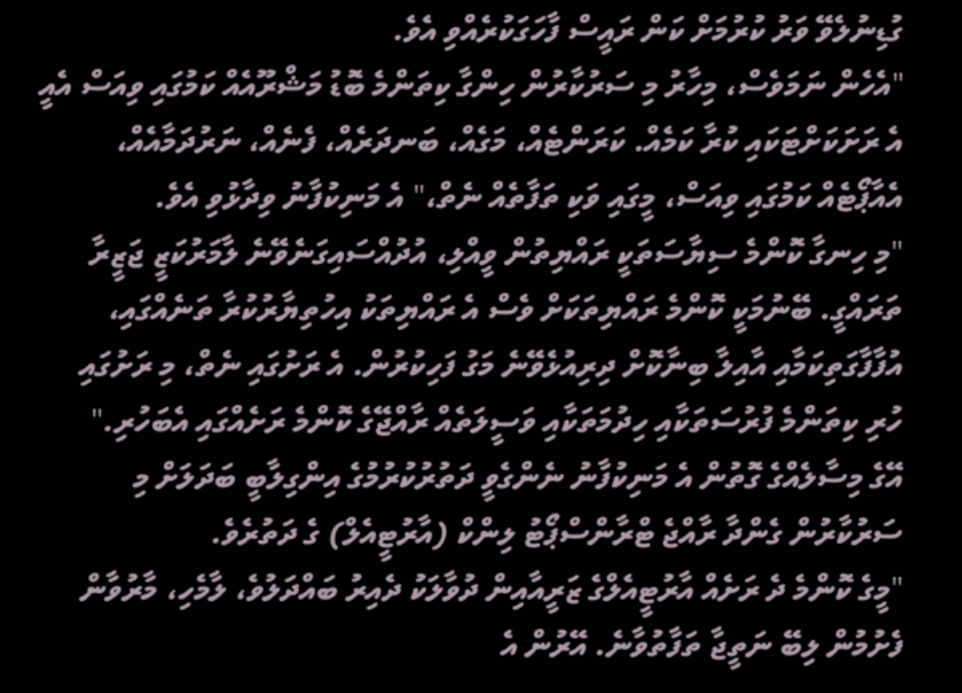ގުޑިނުލެވޭ ވަރު ކުރުމަށް ކަން ރައީސް ފާހަގަކުރެއްވި އެވެ.
"އެހެން ނަމަވެސް، މިހާރު މި ސަރުކާރުން ހިންގާ ކިތަންމެ ބޮޑު މަޝްރޫއެއް ކަމުގައި ވިއަސް އެއީ އެ ރަށަކަށްޓަކައި ކުރާ ކަމެއް. ކަރަންޓެއް، މަގެއް، ބަނދަރެއް، ފެނެއް، ނަރުދަމާއެއް، އެއާޕޯޓެއް ކަމުގައި ވިއަސް، މީގައި ވަކި ތަފާތެއް ނެތް،" އެ މަނިކުފާނު ވިދާޅުވި އެވެ.
"މި ހިނގާ ކޮންމެ ސިޔާސަތަކީ ރައްޔިތުން ވީއްލި، އުދުއްސައިގަނެވޭނެ ލާމަރުކަޒީ ޖަޒީރާ ތަރައްގީ. ބޭނުމަކީ ކޮންމެ ރައްޔިތަކަށް ވެސް އެ ރައްޔިތަކު އިހުތިޔާރުކުރާ ތަނެއްގައި، އުފާފާގަތިކަމާއި އާއިލާ ބިނާކޮށް ދިރިއުޅެވޭނެ މަގު ފަހިކުރުން. އެ ރަށުގައި ނެތް، މި ރަށުގައި ހުރި ކިތަންމެ ފުރުސަތަކާއި ހިދުމަތަކާއި ވަސީލަތެއް ރާއްޖޭގެ ކޮންމެ ރަށެއްގައި އެބަހުރި."
އޭގެ މިސާލެއްގެ ގޮތުން އެ މަނިކުފާނު ނެންގެވީ ދަތުރުކުރުމުގެ އިންގިލާބީ ބަދަލަށް މި ސަރުކާރުން ގެންދާ ރާއްޖެ ޓްރާންސްޕޯޓު ލިންކް (އާރުޓީއެލް) ގެ ދަތުރެވެ.
"މީގެ ކޮންމެ ދެ ރަށެއް އާރުޓީއެލްގެ ޒަރީއާއިން ދުވާލަކު ދެއިރު ބައްދަލުވެ، ލާމެހި، މާރުވާން ފެށުމުން ލިބޭ ނަތީޖާ ތަފާތުވާނެ. އޭރުން އެ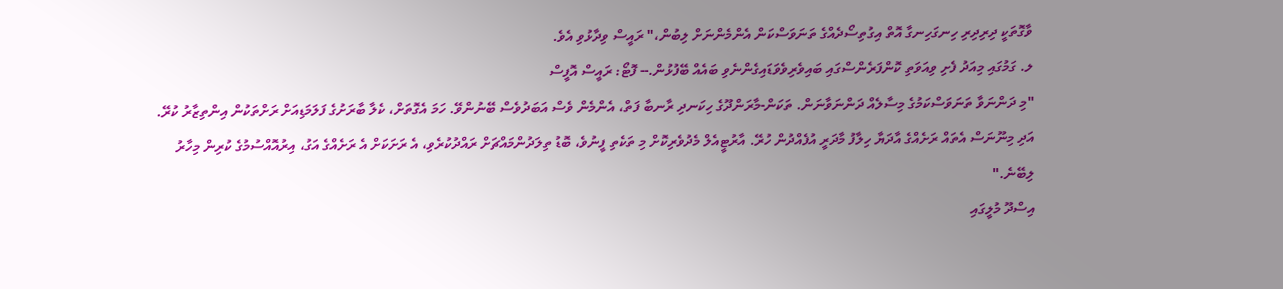ވާގޮތަކީ ދިރިދިރި ހިނގަހިނގާ އޮތް އިގުތިސޯދެއްގެ ތަނަވަސްކަން އެންމެންނަށް ލިބުން،" ރައީސް ވިދާޅުވި އެވެ.
ލ. ގަމުގައި މިއަދު ފެށި ވިއަވަތި ކޮންފަރެންސްގައި ބައިވެރިވެވަޑައިގެންނެވި ބައެއް ބޭފުޅުން.-- ފޮޓޯ: ރައީސް އޮފީސް
"މި ދަންނަވާ ތަނަވަސްކަމުގެ މިސާލެއް ދަންނަވާނަން. ތަކަން-މާރަންދޫގެ ހިކަނދި ރާނބާ ފަތް، އެންމެން ވެސް އަބަދުވެސް ބޭނުންވޭ. ހަމަ އެގޮތަށް، ކެލާ ބާރަށުގެ ފަލަމަޑިއަށް ރަށްތަކުން އިންތިޒާރު ކުރޭ. އަދި މިނޫނަސް އެތައް ރަށެއްގެ އާދަޔާ ހިލާފު މާދަރީ އުފެއްދުން ހުރޭ. އާރުޓީއެލް މެދުވެރިކޮށް މި ތަކެތި ފީނުވެ، ބޮޑު ތިލަދުންމައްޗަށް ރައްދުކުރެވި، އެ ރަށަކަށް އެ ރަށެއްގެ އަގު، އިރުއޮއްސުމުގެ ކުރިން މިހާރު ލިބޭނެ."
އިސްދޫ މުލީގައި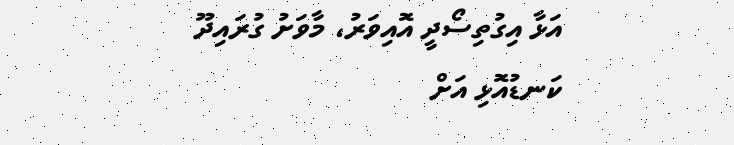އަޅާ އިގުތިސޯދީ އޮއިވަރު، މާވަށު ގުރައިދޫ ކަނޑުއޮޅި އަށް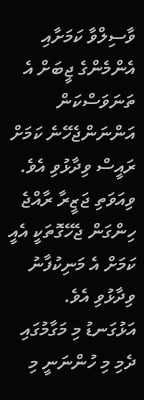ވާސިލްވާ ކަމަށާއި އެންމެންގެ ޖީބަށް އެ ތަނަވަސްކަން އަންނަންޖެހޭނެ ކަމަށް ރައީސް ވިދާޅުވި އެވެ.
ވިއަވަތި ޖަޒީރާ ރާއްޖެ ހިންގަން ޖެހޭގޮތަކީ އެއީ ކަމަށް އެ މަނިކުފާނު ވިދާޅުވި އެވެ.
އަޅުގަނޑު މި މަގާމުގައި ދެމި މި ހުންނަނީ މި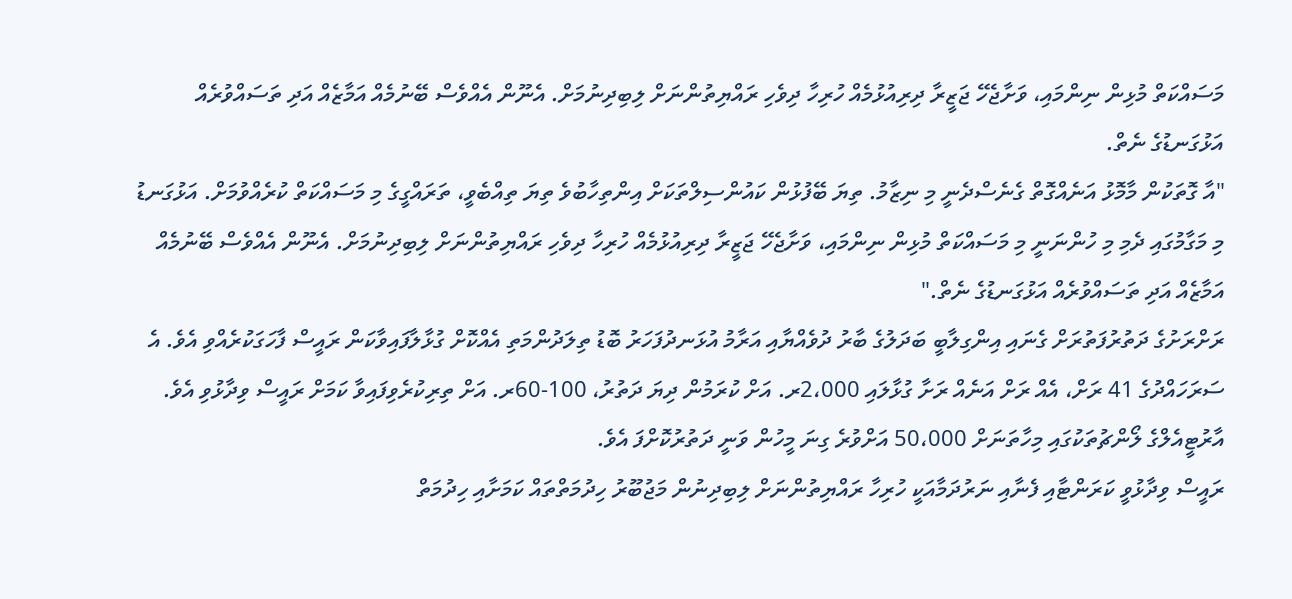މަސައްކަތް މުޅިން ނިންމައި، ވަށާޖެހޭ ޖަޒީރާ ދިރިއުޅުމެއް ހުރިހާ ދިވެހި ރައްޔިތުންނަށް ލިބިދިނުމަށް. އެނޫން އެއްވެސް ބޭނުމެއް އަމާޒެއް އަދި ތަސައްވުރެއް އަޅުގަނޑުގެ ނެތް.
"އާ ގޮތަކުން މާމޮޅު އަނެއްގޮތް ގެނެސްދެނީ މި ނިޒާމު. ތިޔަ ބޭފުޅުން ކައުންސިލްތަކަށް އިންތިހާބުވެ ތިޔަ ތިއްބެވީ، ތަރައްގީގެ މި މަސައްކަތް ކުރެއްވުމަށް. އަޅުގަނޑު މި މަގާމުގައި ދެމި މި ހުންނަނީ މި މަސައްކަތް މުޅިން ނިންމައި، ވަށާޖެހޭ ޖަޒީރާ ދިރިއުޅުމެއް ހުރިހާ ދިވެހި ރައްޔިތުންނަށް ލިބިދިނުމަށް. އެނޫން އެއްވެސް ބޭނުމެއް އަމާޒެއް އަދި ތަސައްވުރެއް އަޅުގަނޑުގެ ނެތް."
ރަށްރަށުގެ ދަތުރުފަތުރަށް ގެނައި އިންގިލާބީ ބަދަލުގެ ބާރު ދުވެއްޔާއި އަރާމު އުޅަނދުފަހަރު ބޮޑު ތިލަދުންމަތި އެއްކޮށް ގުޅާލާފައިވާކަން ރައީސް ފާހަގަކުރެއްވި އެވެ. އެ ސަރަހައްދުގެ 41 ރަށް، އެއް ރަށް އަނެއް ރަށާ ގުޅާލައި 2،000ރ. އަށް ކުރަމުން ދިޔަ ދަތުރު، 100-60ރ. އަށް ތިރިކުރެވިފައިވާ ކަމަށް ރައީސް ވިދާޅުވި އެވެ. އާރުޓީއެލްގެ ލޯންޗުތަކުގައި މިހާތަނަށް 50،000 އަށްވުރެ ގިނަ މީހުން ވަނީ ދަތުރުކޮށްފަ އެވެ.
ރައީސް ވިދާޅުވީ ކަރަންޓާއި ފެނާއި ނަރުދަމާއަކީ ހުރިހާ ރައްޔިތުންނަށް ލިބިދިނުން މަޖުބޫރު ހިދުމަތްތައް ކަމަށާއި ހިދުމަތް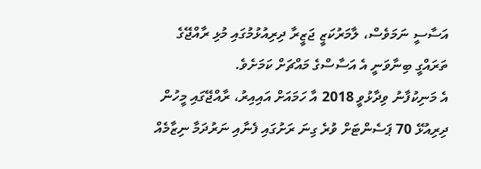އަސާސީ ނަމަވެސް، ލާމަރުކަޒީ ޖަޒީރާ ދިރިއުޅުމުގައި މުޅި ރާއްޖޭގެ ތަރައްގީ ބިނާވަނީ އެ އަސާސްގެ މައްޗަށް ކަމަށެވެ.
އެ މަނިކުފާނު ވިދާޅުވީ 2018 އާ ހަމައަށް އައިއިރު، ރާއްޖޭގައި މީހުން ދިރިއުޅޭ 70 ޕަސެންޓަށް ވުރެ ގިނަ ރަށުގައި ފެނާއި ނަރުދަމާ ނިޒާމެއް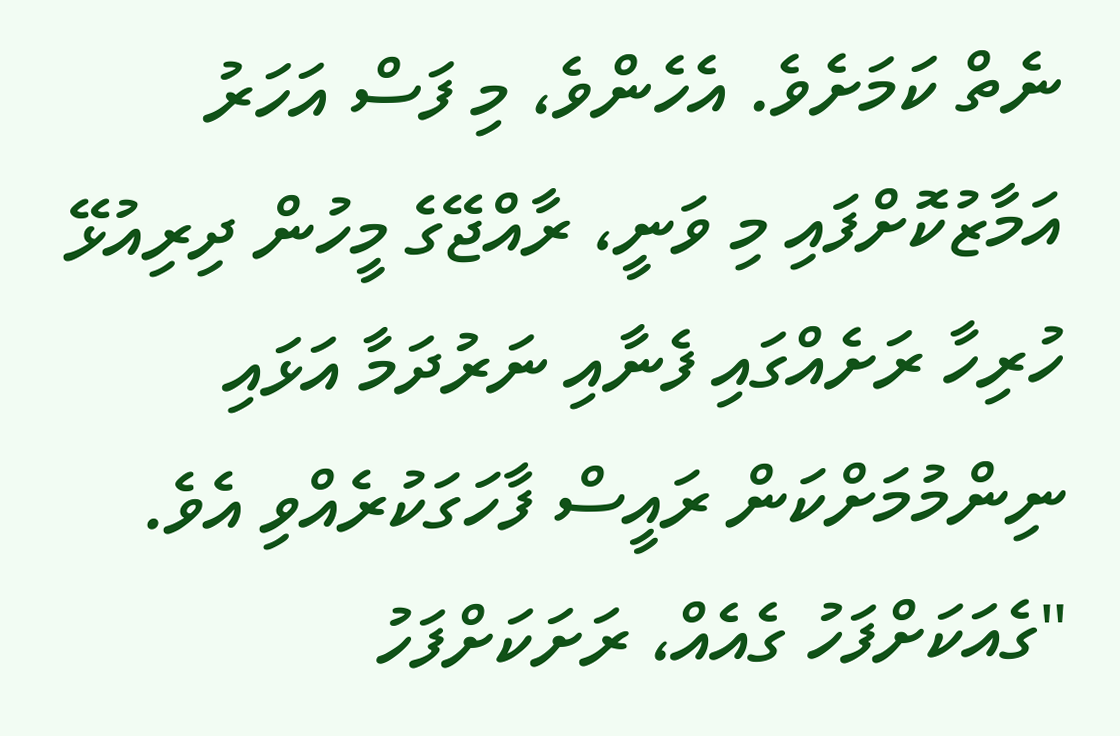ނެތް ކަމަށެވެ. އެހެންވެ، މި ފަސް އަހަރު އަމާޒުކޮށްފައި މި ވަނީ، ރާއްޖޭގެ މީހުން ދިރިއުޅޭ ހުރިހާ ރަށެއްގައި ފެނާއި ނަރުދަމާ އަޅައި ނިންމުމަށްކަން ރައީސް ފާހަގަކުރެއްވި އެވެ.
"ގެއަކަށްފަހު ގެއެއް، ރަށަކަށްފަހު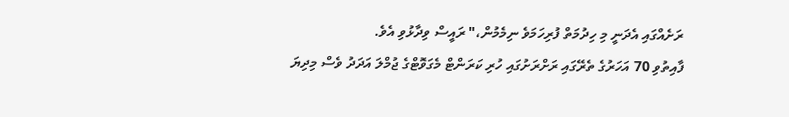ރަށެއްގައި އެދަނީ މި ހިދުމަތް ފުރިހަމަވެ ނިމެމުން،" ރައީސް ވިދާޅުވި އެވެ.
ފާއިތުވި 70 އަހަރުގެ ތެރޭގައި ރަށްރަށުގައި ހުރި ކަރަންޓް މެގަވޮޓްގެ ޖުމްލަ އަދަދު ވެސް މިދިޔަ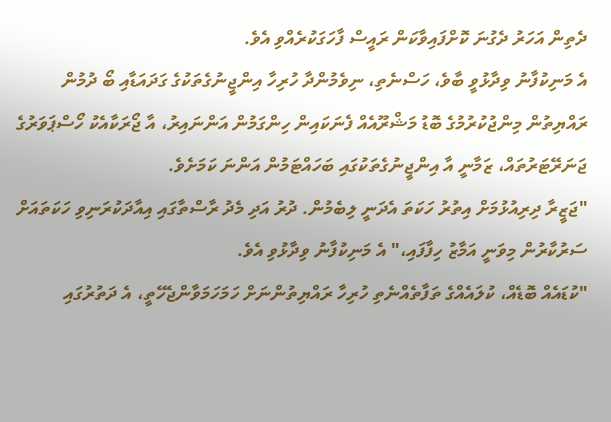ދެތިން އަހަރު ދެގުނަ ކޮށްފައިވާކަން ރައީސް ފާހަގަކުރެއްވި އެވެ.
އެ މަނިކުފާނު ވިދާޅުވީ ބާވެ، ހަސްނެތި، ނިވެމުންދާ ހުރިހާ އިންޖީނުގެތަކުގެ ގަދައަޑާއި ބޯ ދުމުން ރައްޔިތުން މިންޖުކުރުމުގެ ބޮޑު މަޝްރޫއެއް ފެނަކައިން ހިންގަމުން އަންނައިރު، އާ ޖޯރަކާއެކު ހޯސްޕަވަރުގެ ޖަނަރޭޓަރުތައް، ޒަމާނީ އާ އިންޖީނުގެތަކުގައި ބަހައްޓަމުން އަންނަ ކަމަށެވެ.
"ޖަޒީރާ ދިރިއުޅުމަށް އިތުރު ހަކަތަ އެދަނީ ލިބެމުން. ދުރު އަދި މެދު ރާސްތާގައި އިއާދަކުރަނިވި ހަކަތައަށް ސަރުކާރުން މިވަނީ އަމާޒު ހިފާފައި،" އެ މަނިކުފާނު ވިދާޅުވި އެވެ.
"ކުޑައެއް ބޮޑެއް، ކުލައެއްގެ ތަފާތެއްނެތި ހުރިހާ ރައްޔިތުންނަށް ހަމަހަމަވާންޖެހޭތީ، އެ ދަތުރުގައި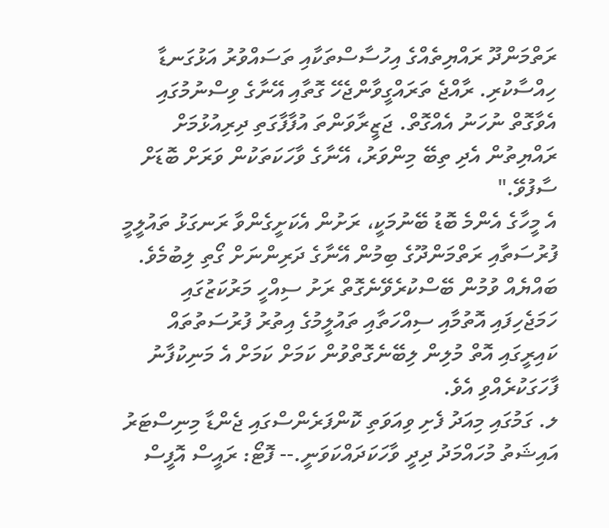ރަތްމަންދޫ ރައްޔިތެއްގެ އިހުސާސްތަކާއި ތަސައްވުރު އަޅުގަނޑާ ހިއްސާކުރި. ރާއްޖެ ތަރައްގީވާންޖެހޭ ގޮތާއި އޭނާގެ ވިސްނުމުގައި އެވާގޮތް ނުހަނު އެއްގޮތް. ޖަޒީރާވަންތަ އުފާފާގަތި ދިރިއުޅުމަށް ރައްޔިތުން އެދި ތިބޭ މިންވަރު، އޭނާގެ ވާހަކަތަކުން ވަރަށް ބޮޑަށް ސާފުވޭ."
އެ މީހާގެ އެންމެ ބޮޑު ބޭނުމަކީ، ރަށުން އެކަށީގެންވާ ރަނގަޅު ތައުލީމީ ފުރުސަތާއި ރަތްމަންދޫގެ ބިމުން އޭނާގެ ދަރިންނަށް ގޯތި ލިބުމެވެ. ބައްޔެއް ވުމުން ބޭސްކުރެވޭނެގޮތް ރަށު ސިއްހީ މަރުކަޒުގައި ހަމަޖެހިފައި އޮތުމާއި ސިއްހަތާއި ތައުލީމުގެ އިތުރު ފުރުސަތުތައް ކައިރީގައި އޮތް މުލިން ލިބޭނެގޮތްވުން ކަމަށް ކަމަށް އެ މަނިކުފާނު ފާހަގަކުރެއްވި އެވެ.
ލ. ގަމުގައި މިއަދު ފެށި ވިއަވަތި ކޮންފަރެންސްގައި ޖެންޑާ މިނިސްޓަރު އައިޝަތު މުހައްމަދު ދިދީ ވާހަކަދައްކަވަނީ.-- ފޮޓޯ: ރައީސް އޮފީސް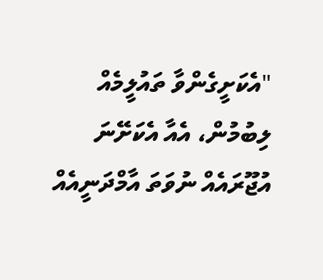"އެކަށީގެންވާ ތައުލީމެއް ލިބުމުން، އެއާ އެކަށޭނަ އުޖޫރައެއް ނުވަތަ އާމްދަނީއެއް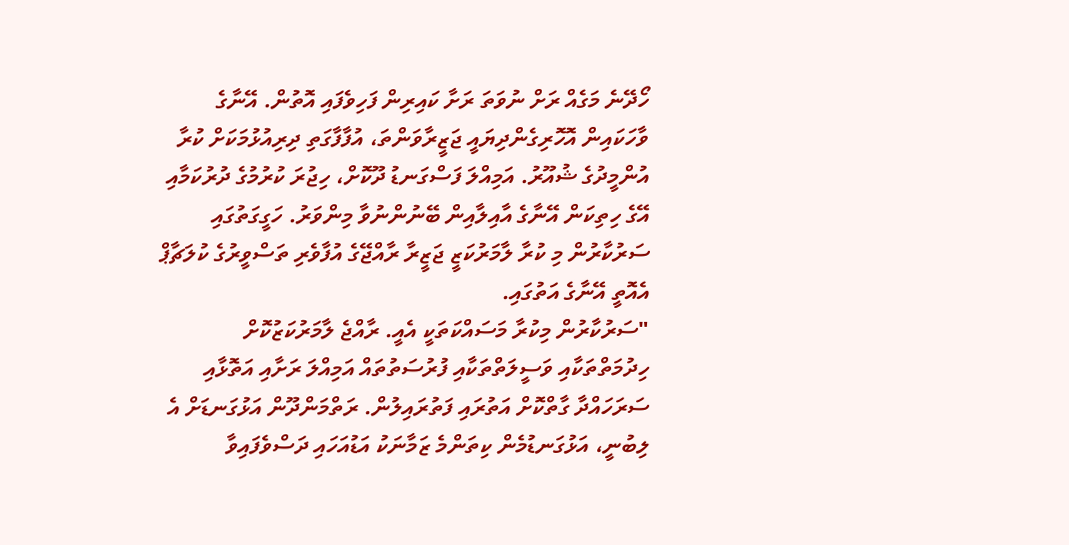ހޯދޭނެ މަގެއް ރަށް ނުވަތަ ރަށާ ކައިރިން ފަހިވެފައި އޮތުން. އޭނާގެ ވާހަކައިން އޮހޮރިގެންދިޔައީ ޖަޒީރާވަންތަ، އުފާފާގަތި ދިރިއުޅުމަކަށް ކުރާ އުންމީދުގެ ޝުއޫރު. އަމިއްލަ ފަސްގަނޑު ދޫކޮށް، ހިޖުރަ ކުރުމުގެ ދުރުކަމާއި އޭގެ ހިތިކަން އޭނާގެ އާއިލާއިން ބޭނުންނުވާ މިންވަރު. ހަގީގަތުގައި ސަރުކާރުން މި ކުރާ ލާމަރުކަޒީ ޖަޒީރާ ރާއްޖޭގެ އުފާވެރި ތަސްވީރުގެ ކުލަޗާޕް އެއޮތީ އޭނާގެ އަތުގައި.
"ސަރުކާރުން މިކުރާ މަސައްކަތަކީ އެއީ. ރާއްޖެ ލާމަރުކަޒުކޮށް ހިދުމަތްތަކާއި ވަސީލަތްތަކާއި ފުރުސަތުތައް އަމިއްލަ ރަށާއި އަތޮޅާއި ސަރަހައްދާ ގާތްކޮށް އަތުރައި ފަތުރައިލުން. ރަތްމަންދޫން އަޅުގަނޑަށް އެ ލިބުނީ، އަޅުގަނޑުމެން ކިތަންމެ ޒަމާނަކު އަޑުއަހައި ދަސްވެފައިވާ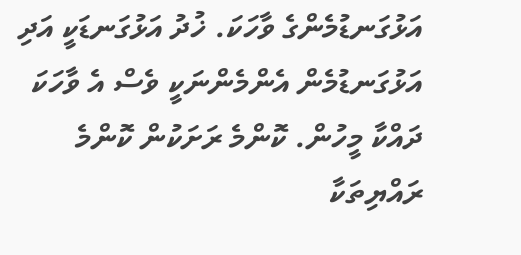އަޅުގަނޑުމެންގެ ވާހަކަ. ޚުދު އަޅުގަނޑަކީ އަދި އަޅުގަނޑުމެން އެންމެންނަކީ ވެސް އެ ވާހަކަ ދައްކާ މީހުން. ކޮންމެ ރަށަކުން ކޮންމެ ރައްޔިތަކާ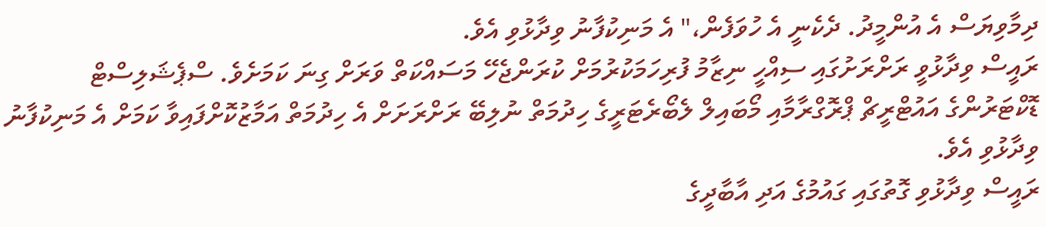ދިމާވިޔަސް އެ އުންމީދު. ދެކެނީ އެ ހުވަފެން،" އެ މަނިކުފާނު ވިދާޅުވި އެވެ.
ރައީސް ވިދާޅުވީ ރަށްރަށުގައި ސިއްހީ ނިޒާމު ފުރިހަމަކުރުމަށް ކުރަންޖެހޭ މަސައްކަތް ވަރަށް ގިނަ ކަމަށެވެ. ސްޕެޝަލިސްޓް ޑޮކްޓަރުންގެ އައުޓްރީޗް ޕްރޮގްރާމާއި މޯބައިލް ލެބޯރެޓަރީގެ ހިދުމަތް ނުލިބޭ ރަށްރަށަށް އެ ހިދުމަތް އަމާޒުކޮށްފައިވާ ކަމަށް އެ މަނިކުފާނު ވިދާޅުވި އެވެ.
ރައީސް ވިދާޅުވި ގޮތުގައި ގައުމުގެ އަދި އާބާދީގެ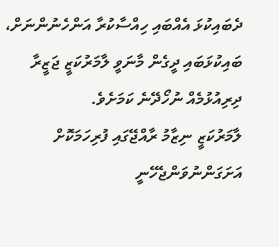ދެބައިކުޅަ އެއްބައި ހިއްސާކުރާ އަންހެނުންނަށް، ބައިކުޅަބައި ދީގެން މާނަވީ ލާމަރުކަޒީ ޖަޒީރާ ދިރިއުޅުމެއް ނުހޯދޭނެ ކަމަށެވެ.
ލާމަރުކަޒީ ނިޒާމު ރާއްޖޭގައި ފުރިހަމަކޮށް އަށަގަންނުވަންޖެހޭނީ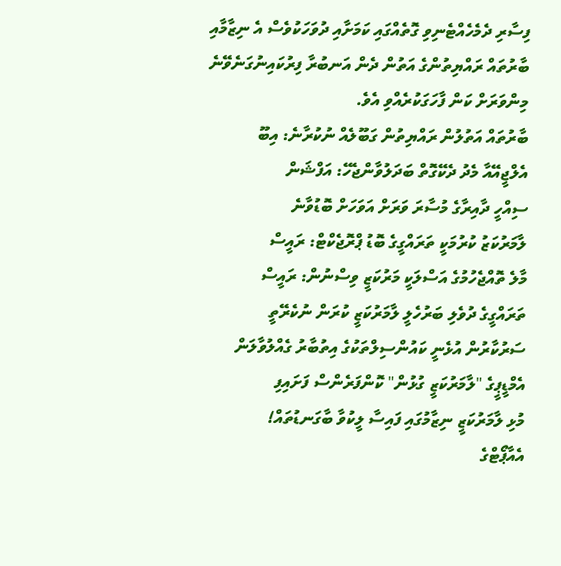ފިސާރި ދެމެހެއްޓެނިވި ގޮތެއްގައި ކަމަށާއި ދުވަހަކުވެސް އެ ނިޒާމާއި ބާރުތައް ރައްޔިތުންގެ އަތުން ދެން އަނބުރާ ފިރުކައިނުގަނެވޭނެ މިންވަރަށް ކަން ފާހަގަކުރެއްވި އެވެ.
ބާރުތައް އަތުލުން ރައްޔިތުން ގަބޫލެއް ނުކުރާނެ: އިބޫ
އެލްޖީއޭއާ މެދު ދެކޭގޮތް ބަދަލުވާންޖެހޭ: އަފްޝަން
ސިއްހީ ދާއިރާގެ މުސާރަ ވަރަށް އަވަހަށް ބޮޑުވާނެ
ލާމަރުކަޒު ކުރުމަކީ ތަރައްގީގެ ބޮޑު ޕްރޮޖެކްޓް: ރައީސް
މާލެ ތޮއްޖެހުމުގެ އަސްލަކީ މަރުކަޒީ ވިސްނުން: ރައީސް
ތަރައްގީގެ ދުވެލި ބަރުހެލީ ލާމަރުކަޒީ ކުރަން ނުކެރޭތީ
ސަރުކާރުން އުޅެނީ ކައުންސިލްތަކުގެ އިތުބާރު ގެއްލުވާލަން
އެމްޑީޕީގެ "ލާމަރުކަޒީ ގުޅުން" ކޮންފަރެންސް ފަށައިފި
މުޅި ލާމަރުކަޒީ ނިޒާމުގައި ފައިސާ ލީކުވާ ބާގަނޑުތައް!
އެއާޕޯޓްގެ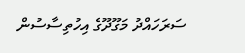ސަރަހައްދު މަގޫދޫގެ އިހުތިސާސުން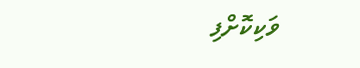ވަކިކޮށްފި